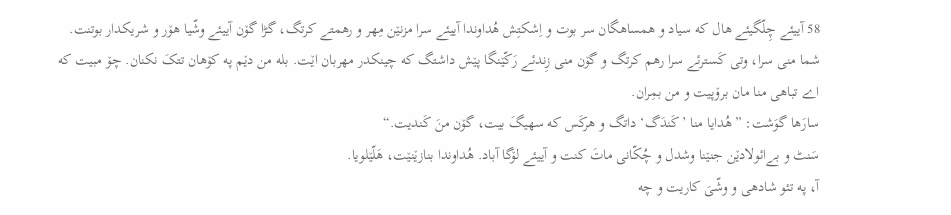58 آییئے چِلّگیئے هال که سیاد و همساهگان سر بوت و اِشکتِش هُداوندا آییئے سرا مزنێن مِهر و رهمتے کرتگ، گڑا گۆن آییئے وشّیا هۆر و شریکدار بوتنت.
شما منی سرا، وتی کَسترئے سرا رهم کرتگ و گۆن منی زِندئے رَکّێنگا پێش داشتگ که چینکدر مهربان اێت. بله من دێم په کۆهان تتکَ نکنان. چۆ مبیت که اے تباهی منا مان برۆپیت و من بمِران.
سارَها گوَشت: ”هُدایا منا ’کَندَگ‘ داتگ و هرکَس که سهیگَ بیت، گۆن منَ کَندیت.“
سَنٹ و بےائولادێن جنێنا وشدل و چُکّانی ماتَ کنت و آییئے لۆگا آباد. هُداوندا بنازێنێت، هَلّێلویا.
آ، په تئو شادهی و وشّیَ کاریت و چه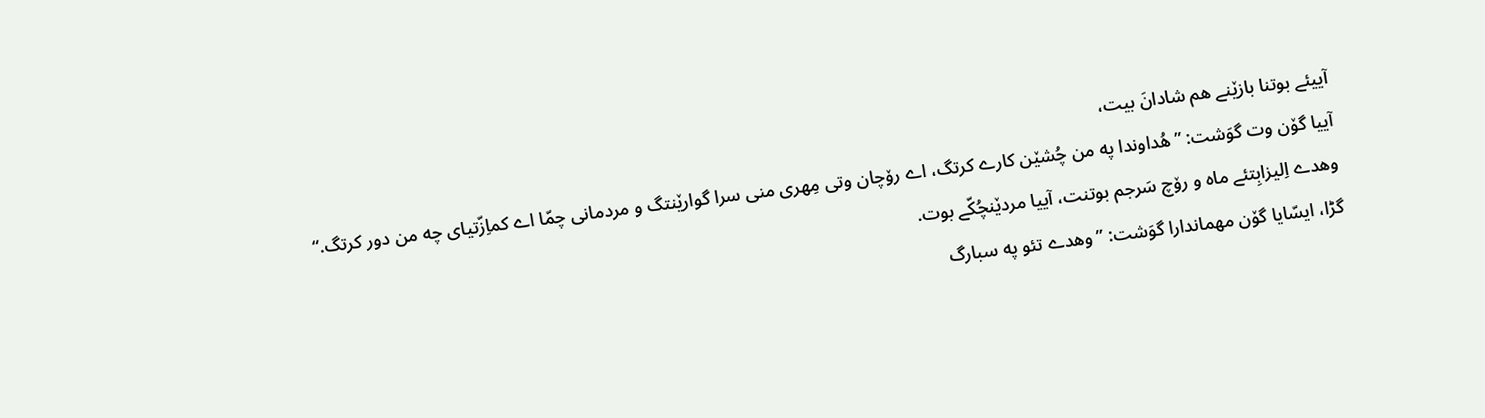آییئے بوتنا بازێنے هم شادانَ بیت،
آییا گۆن وت گوَشت: ”هُداوندا په من چُشێن کارے کرتگ، اے رۆچان وتی مِهری منی سرا گوارێنتگ و مردمانی چمّا اے کماِزّتیای چه من دور کرتگ.“
وهدے اِلیزابِتئے ماه و رۆچ سَرجم بوتنت، آییا مردێنچُکّے بوت.
گڑا، ایسّایا گۆن مهماندارا گوَشت: ”وهدے تئو په سبارگ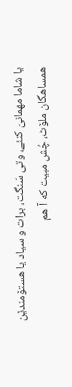یا شاما مهمانیَ کنئے، وتی سَنگت، برات و سیاد یا هستۆمندێن همساهگان ملۆٹ، چُش مبیت که آ هم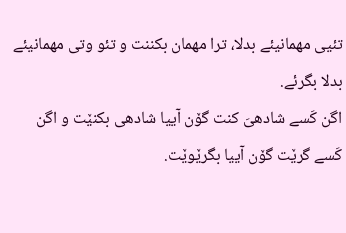تئیی مهمانیئے بدلا، ترا مهمان بکننت و تئو وتی مهمانیئے بدلا بگرئے.
اگن کَسے شادهیَ کنت گۆن آییا شادهی بکنێت و اگن کَسے گرێت گۆن آییا بگرێوێت.